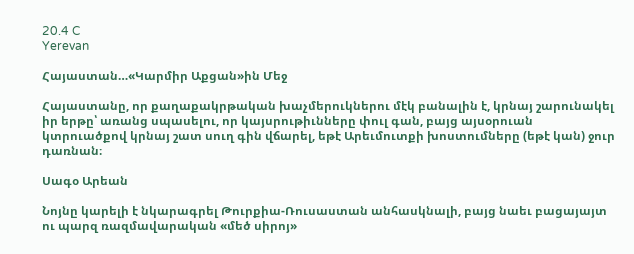20.4 C
Yerevan

Հայաստան…«Կարմիր Աքցան»ին Մեջ

Հայաստանը, որ քաղաքակրթական խաչմերուկներու մէկ բանալին է, կրնայ շարունակել իր երթը՝ առանց սպասելու, որ կայսրութիւնները փուլ գան, բայց այսօրուան կտրուածքով կրնայ շատ սուղ գին վճարել, եթէ Արեւմուտքի խոստումները (եթէ կան) ջուր դառնան։

Սագօ Արեան

Նոյնը կարելի է նկարագրել Թուրքիա-Ռուսաստան անհասկնալի, բայց նաեւ բացայայտ ու պարզ ռազմավարական «մեծ սիրոյ»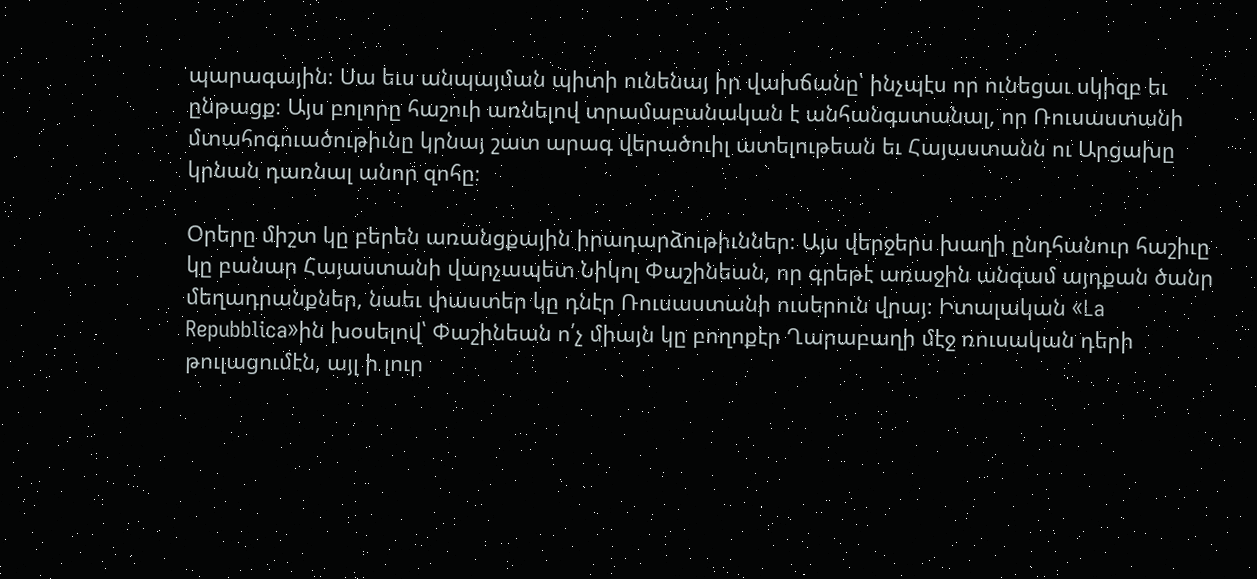պարագային։ Սա եւս անպայման պիտի ունենայ իր վախճանը՝ ինչպէս որ ունեցաւ սկիզբ եւ ընթացք։ Այս բոլորը հաշուի առնելով տրամաբանական է անհանգստանալ, որ Ռուսաստանի մտահոգուածութիւնը կրնայ շատ արագ վերածուիլ ատելութեան եւ Հայաստանն ու Արցախը կրնան դառնալ անոր զոհը։

Օրերը միշտ կը բերեն առանցքային իրադարձութիւններ։ Այս վերջերս խաղի ընդհանուր հաշիւը կը բանար Հայաստանի վարչապետ Նիկոլ Փաշինեան, որ գրեթէ առաջին անգամ այդքան ծանր մեղադրանքներ, նաեւ փաստեր կը դնէր Ռուսաստանի ուսերուն վրայ։ Իտալական «La Repubblica»ին խօսելով՝ Փաշինեան ո՛չ միայն կը բողոքէր Ղարաբաղի մէջ ռուսական դերի թուլացումէն, այլ ի լուր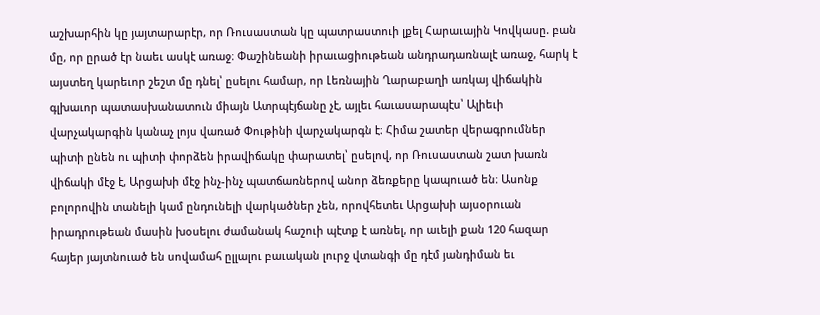աշխարհին կը յայտարարէր, որ Ռուսաստան կը պատրաստուի լքել Հարաւային Կովկասը. բան մը, որ ըրած էր նաեւ ասկէ առաջ։ Փաշինեանի իրաւացիութեան անդրադառնալէ առաջ, հարկ է այստեղ կարեւոր շեշտ մը դնել՝ ըսելու համար, որ Լեռնային Ղարաբաղի առկայ վիճակին գլխաւոր պատասխանատուն միայն Ատրպէյճանը չէ, այլեւ հաւասարապէս՝ Ալիեւի վարչակարգին կանաչ լոյս վառած Փութինի վարչակարգն է։ Հիմա շատեր վերագրումներ պիտի ընեն ու պիտի փորձեն իրավիճակը փարատել՝ ըսելով, որ Ռուսաստան շատ խառն վիճակի մէջ է, Արցախի մէջ ինչ-ինչ պատճառներով անոր ձեռքերը կապուած են։ Ասոնք բոլորովին տանելի կամ ընդունելի վարկածներ չեն, որովհետեւ Արցախի այսօրուան իրադրութեան մասին խօսելու ժամանակ հաշուի պէտք է առնել, որ աւելի քան 120 հազար հայեր յայտնուած են սովամահ ըլլալու բաւական լուրջ վտանգի մը դէմ յանդիման եւ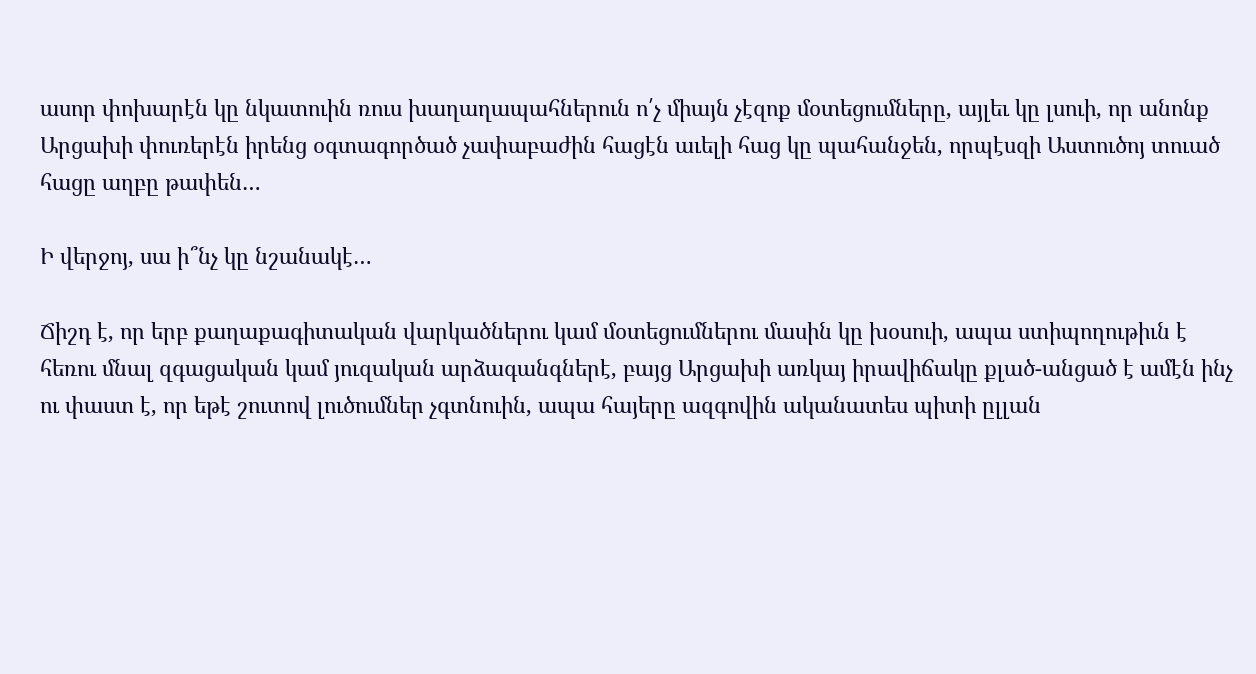ասոր փոխարէն կը նկատուին ռուս խաղաղապահներուն ո՛չ միայն չէզոք մօտեցումները, այլեւ կը լսուի, որ անոնք Արցախի փուռերէն իրենց օգտագործած չափաբաժին հացէն աւելի հաց կը պահանջեն, որպէսզի Աստուծոյ տուած հացը աղբը թափեն…

Ի վերջոյ, սա ի՞նչ կը նշանակէ…

Ճիշդ է, որ երբ քաղաքագիտական վարկածներու կամ մօտեցումներու մասին կը խօսուի, ապա ստիպողութիւն է հեռու մնալ զգացական կամ յուզական արձագանգներէ, բայց Արցախի առկայ իրավիճակը քլած-անցած է ամէն ինչ ու փաստ է, որ եթէ շուտով լուծումներ չգտնուին, ապա հայերը ազգովին ականատես պիտի ըլլան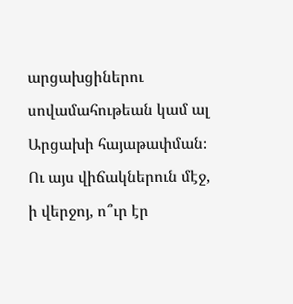արցախցիներու սովամահութեան կամ ալ Արցախի հայաթափման։ Ու այս վիճակներուն մէջ, ի վերջոյ, ո՞ւր էր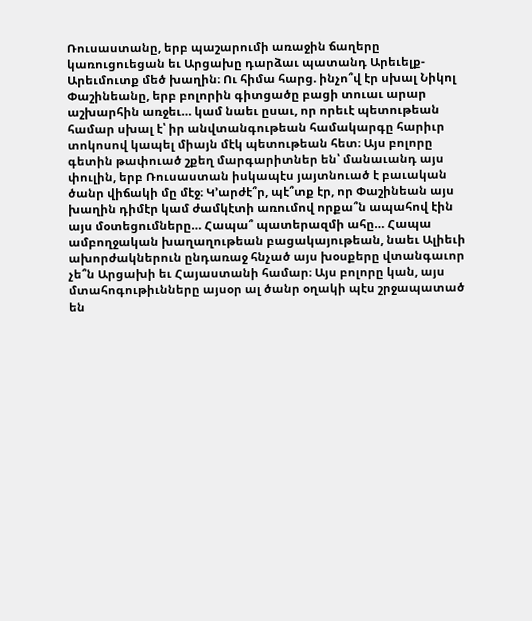Ռուսաստանը, երբ պաշարումի առաջին ճաղերը կառուցուեցան եւ Արցախը դարձաւ պատանդ Արեւելք-Արեւմուտք մեծ խաղին։ Ու հիմա հարց. ինչո՞վ էր սխալ Նիկոլ Փաշինեանը, երբ բոլորին գիտցածը բացի տուաւ արար աշխարհին առջեւ… կամ նաեւ ըսաւ, որ որեւէ պետութեան համար սխալ է՝ իր անվտանգութեան համակարգը հարիւր տոկոսով կապել միայն մէկ պետութեան հետ։ Այս բոլորը գետին թափուած շքեղ մարգարիտներ են՝ մանաւանդ այս փուլին, երբ Ռուսաստան իսկապէս յայտնուած է բաւական ծանր վիճակի մը մէջ։ Կ՚արժէ՞ր, պէ՞տք էր, որ Փաշինեան այս խաղին դիմէր կամ ժամկէտի առումով որքա՞ն ապահով էին այս մօտեցումները… Հապա՞ պատերազմի ահը… Հապա ամբողջական խաղաղութեան բացակայութեան, նաեւ Ալիեւի ախորժակներուն ընդառաջ հնչած այս խօսքերը վտանգաւոր չե՞ն Արցախի եւ Հայաստանի համար։ Այս բոլորը կան, այս մտահոգութիւնները այսօր ալ ծանր օղակի պէս շրջապատած են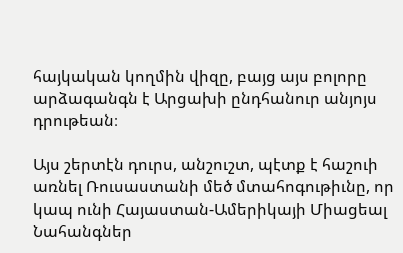հայկական կողմին վիզը, բայց այս բոլորը արձագանգն է Արցախի ընդհանուր անյոյս դրութեան։

Այս շերտէն դուրս, անշուշտ, պէտք է հաշուի առնել Ռուսաստանի մեծ մտահոգութիւնը, որ կապ ունի Հայաստան-Ամերիկայի Միացեալ Նահանգներ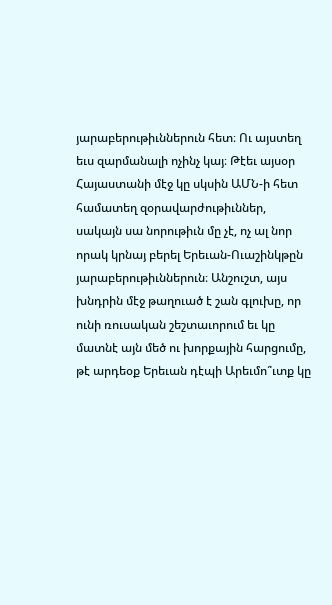յարաբերութիւններուն հետ։ Ու այստեղ եւս զարմանալի ոչինչ կայ։ Թէեւ այսօր Հայաստանի մէջ կը սկսին ԱՄՆ‑ի հետ համատեղ զօրավարժութիւններ, սակայն սա նորութիւն մը չէ, ոչ ալ նոր որակ կրնայ բերել Երեւան-Ուաշինկթըն յարաբերութիւններուն։ Անշուշտ, այս խնդրին մէջ թաղուած է շան գլուխը, որ ունի ռուսական շեշտաւորում եւ կը մատնէ այն մեծ ու խորքային հարցումը, թէ արդեօք Երեւան դէպի Արեւմո՞ւտք կը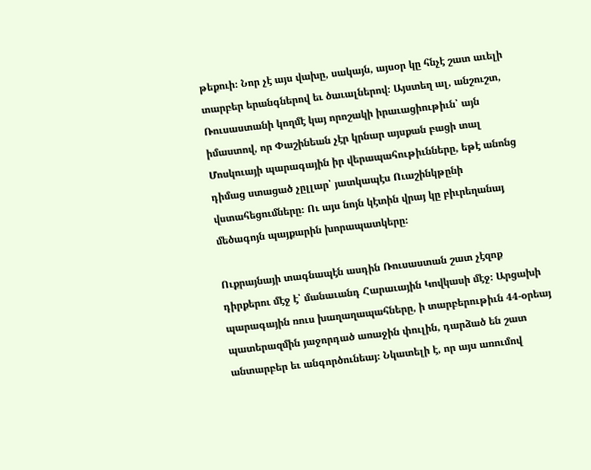թեքուի։ Նոր չէ այս վախը, սակայն, այսօր կը հնչէ շատ աւելի տարբեր երանգներով եւ ծաւալներով։ Այստեղ ալ, անշուշտ, Ռուսաստանի կողմէ կայ որոշակի իրաւացիութիւն՝ այն իմաստով, որ Փաշինեան չէր կրնար այսքան բացի տալ Մոսկուայի պարագային իր վերապահութիւնները, եթէ անոնց դիմաց ստացած չըլլար՝ յատկապէս Ուաշինկթընի վստահեցումները։ Ու այս նոյն կէտին վրայ կը բիւրեղանայ մեծագոյն պայքարին խորապատկերը։

Ուքրայնայի տագնապէն ասդին Ռուսաստան շատ չէզոք դիրքերու մէջ է՝ մանաւանդ Հարաւային Կովկասի մէջ։ Արցախի պարագային ռուս խաղաղապահները, ի տարբերութիւն 44-օրեայ պատերազմին յաջորդած առաջին փուլին, դարձած են շատ անտարբեր եւ անգործունեայ։ Նկատելի է, որ այս առումով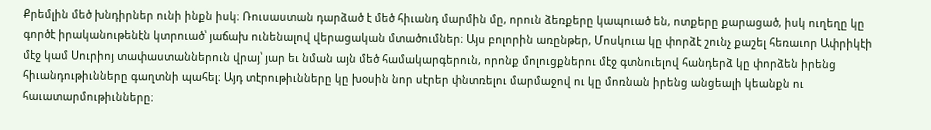Քրեմլին մեծ խնդիրներ ունի ինքն իսկ։ Ռուսաստան դարձած է մեծ հիւանդ մարմին մը, որուն ձեռքերը կապուած են, ոտքերը քարացած, իսկ ուղեղը կը գործէ իրականութենէն կտրուած՝ յաճախ ունենալով վերացական մտածումներ։ Այս բոլորին առընթեր, Մոսկուա կը փորձէ շունչ քաշել հեռաւոր Ափրիկէի մէջ կամ Սուրիոյ տափաստաններուն վրայ՝ յար եւ նման այն մեծ համակարգերուն, որոնք մոլուցքներու մէջ գտնուելով հանդերձ կը փորձեն իրենց հիւանդութիւնները գաղտնի պահել։ Այդ տէրութիւնները կը խօսին նոր սէրեր փնտռելու մարմաջով ու կը մոռնան իրենց անցեալի կեանքն ու հաւատարմութիւնները։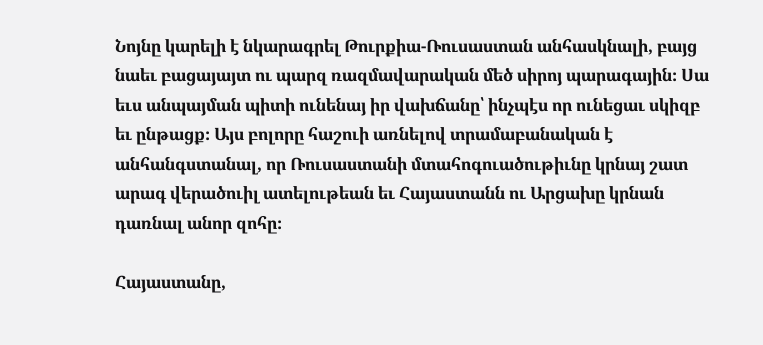Նոյնը կարելի է նկարագրել Թուրքիա-Ռուսաստան անհասկնալի, բայց նաեւ բացայայտ ու պարզ ռազմավարական մեծ սիրոյ պարագային։ Սա եւս անպայման պիտի ունենայ իր վախճանը՝ ինչպէս որ ունեցաւ սկիզբ եւ ընթացք։ Այս բոլորը հաշուի առնելով տրամաբանական է անհանգստանալ, որ Ռուսաստանի մտահոգուածութիւնը կրնայ շատ արագ վերածուիլ ատելութեան եւ Հայաստանն ու Արցախը կրնան դառնալ անոր զոհը։

Հայաստանը,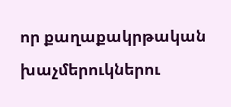որ քաղաքակրթական խաչմերուկներու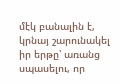մէկ բանալին է, կրնայ շարունակել իր երթը՝ առանց սպասելու, որ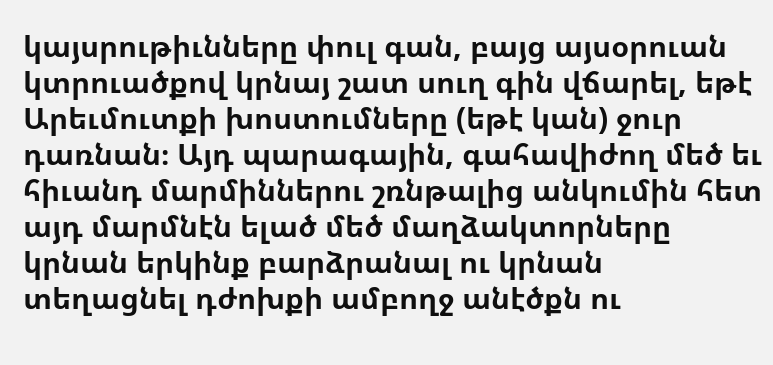կայսրութիւնները փուլ գան, բայց այսօրուան կտրուածքով կրնայ շատ սուղ գին վճարել, եթէ Արեւմուտքի խոստումները (եթէ կան) ջուր դառնան։ Այդ պարագային, գահավիժող մեծ եւ հիւանդ մարմիններու շռնթալից անկումին հետ այդ մարմնէն ելած մեծ մաղձակտորները կրնան երկինք բարձրանալ ու կրնան տեղացնել դժոխքի ամբողջ անէծքն ու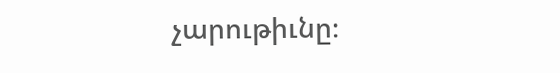չարութիւնը։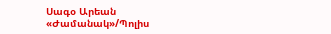Սագօ Արեան
«Ժամանակ»/Պոլիս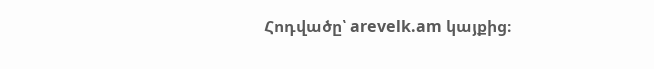Հոդվածը՝ arevelk.am կայքից։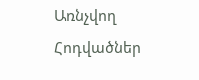Առնչվող Հոդվածներ